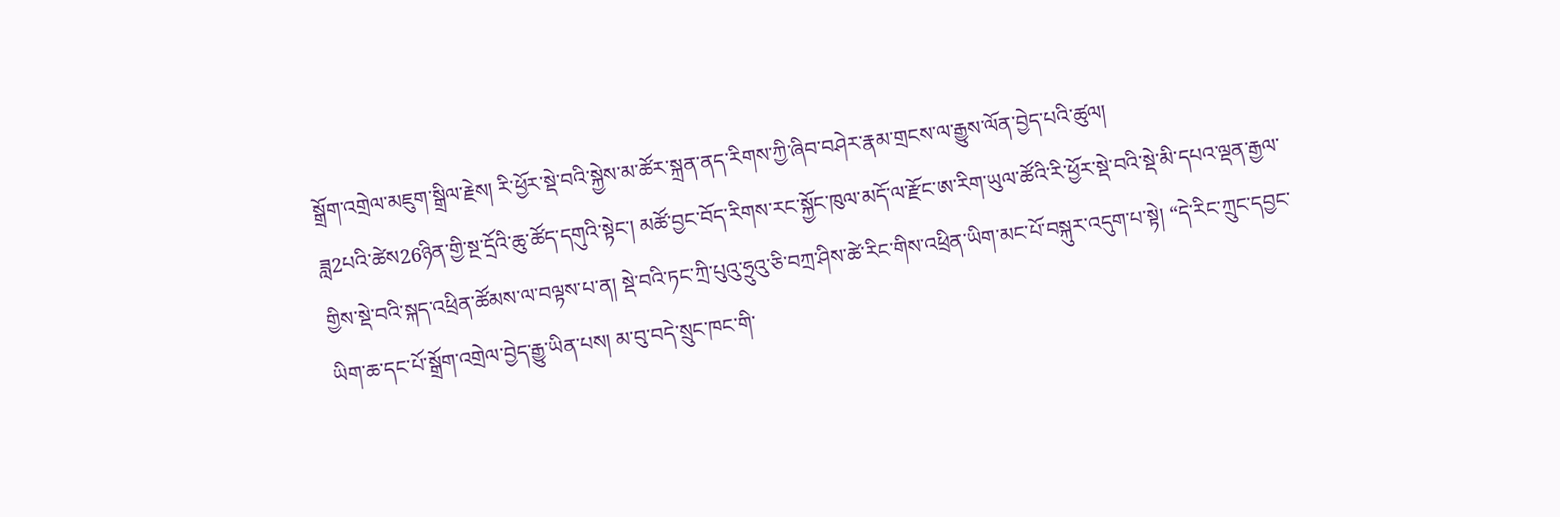སྒྲོག་འགྲེལ་མཇུག་སྒྲིལ་རྗེས། རི་ཕྱོར་སྡེ་བའི་སྐྱེས་མ་ཚོར་སྐྲན་ནད་རིགས་ཀྱི་ཞིབ་བཤེར་རྣམ་གྲངས་ལ་རྒྱུས་ལོན་བྱེད་པའི་ཚུལ།
ཟླ2པའི་ཚེས26ཉིན་གྱི་སྔ་དྲོའི་ཆུ་ཚོད་དགུའི་སྟེང་། མཚོ་བྱང་བོད་རིགས་རང་སྐྱོང་ཁུལ་མདོ་ལ་རྫོང་ཨ་རིག་ཡུལ་ཚོའི་རི་ཕྱོར་སྡེ་བའི་སྡེ་མི་དཔའ་ལྡན་རྒྱལ་གྱིས་སྡེ་བའི་སྐད་འཕྲིན་ཚོམས་ལ་བལྟས་པ་ན། སྡེ་བའི་ཏང་ཀྲི་པུའུ་ཧྲུའུ་ཅི་བཀྲ་ཤིས་ཚེ་རིང་གིས་འཕྲིན་ཡིག་མང་པོ་བསྐུར་འདུག་པ་སྟེ། “དེ་རིང་ཀྲུང་དབྱང་ཡིག་ཆ་དང་པོ་སྒྲོག་འགྲེལ་བྱེད་རྒྱུ་ཡིན་པས། མ་བུ་བདེ་སྲུང་ཁང་གི་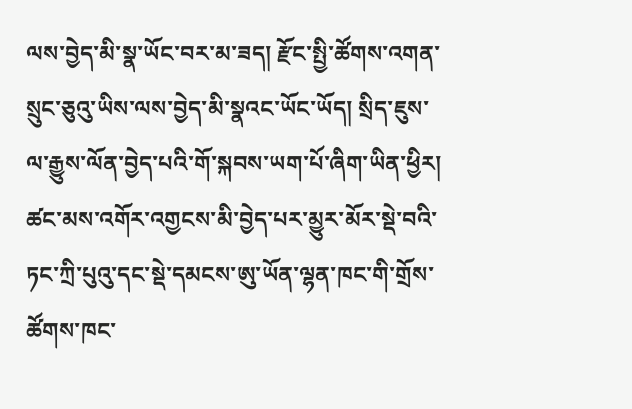ལས་བྱེད་མི་སྣ་ཡོང་བར་མ་ཟད། རྫོང་སྤྱི་ཚོགས་འགན་སྲུང་ཅུའུ་ཡིས་ལས་བྱེད་མི་སྣའང་ཡོང་ཡོད། སྲིད་ཇུས་ལ་རྒྱུས་ལོན་བྱེད་པའི་གོ་སྐབས་ཡག་པོ་ཞིག་ཡིན་ཕྱིར། ཚང་མས་འགོར་འགྱངས་མི་བྱེད་པར་མྱུར་མོར་སྡེ་བའི་ཏང་ཀྲི་པུའུ་དང་སྡེ་དམངས་ཨུ་ཡོན་ལྷན་ཁང་གི་གྲོས་ཚོགས་ཁང་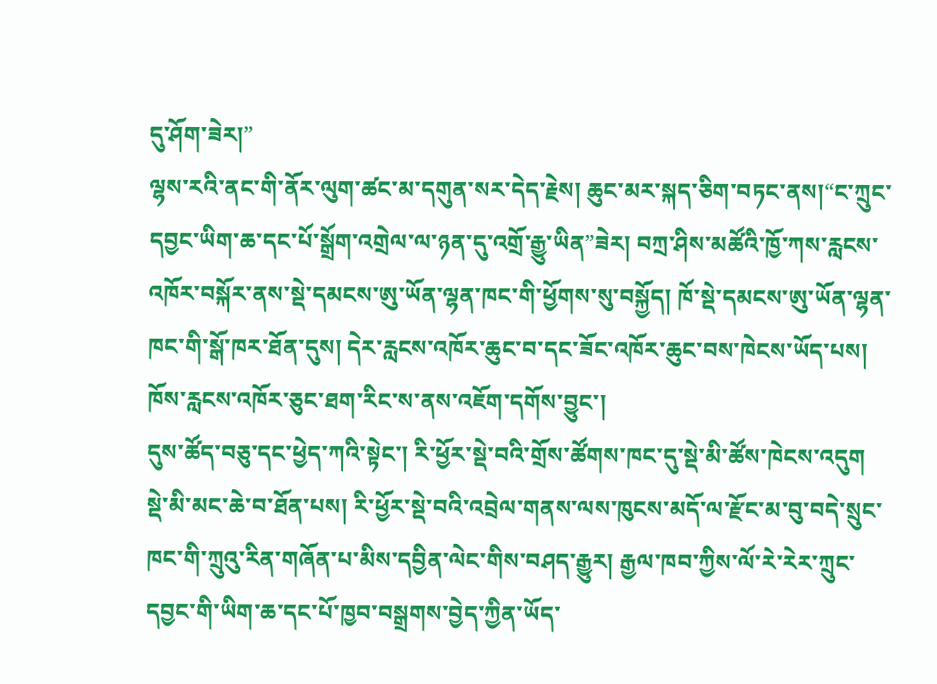དུ་ཤོག་ཟེར།”
ལྷས་རའི་ནང་གི་ནོར་ལུག་ཚང་མ་དགུན་སར་དེད་རྗེས། ཆུང་མར་སྐད་ཅིག་བཏང་ནས།“ང་ཀྲུང་དབྱང་ཡིག་ཆ་དང་པོ་སྒྲོག་འགྲེལ་ལ་ཉན་དུ་འགྲོ་རྒྱུ་ཡིན”ཟེར། བཀྲ་ཤིས་མཚོའི་ཁྱོ་ཀས་རླངས་འཁོར་བསྐོར་ནས་སྡེ་དམངས་ཨུ་ཡོན་ལྷན་ཁང་གི་ཕྱོགས་སུ་བསྐྱོད། ཁོ་སྡེ་དམངས་ཨུ་ཡོན་ལྷན་ཁང་གི་སྒོ་ཁར་ཐོན་དུས། དེར་རླངས་འཁོར་ཆུང་བ་དང་ཟོང་འཁོར་ཆུང་བས་ཁེངས་ཡོད་པས། ཁོས་རླངས་འཁོར་ཅུང་ཐག་རིང་ས་ནས་འཇོག་དགོས་བྱུང་།
དུས་ཚོད་བཅུ་དང་ཕྱེད་ཀའི་སྟེང་། རི་ཕྱོར་སྡེ་བའི་གྲོས་ཚོགས་ཁང་དུ་སྡེ་མི་ཚོས་ཁེངས་འདུག སྡེ་མི་མང་ཆེ་བ་ཐོན་པས། རི་ཕྱོར་སྡེ་བའི་འབྲེལ་གནས་ལས་ཁུངས་མདོ་ལ་རྫོང་མ་བུ་བདེ་སྲུང་ཁང་གི་ཀྲུའུ་རིན་གཞོན་པ་མིས་དབྱིན་ལེང་གིས་བཤད་རྒྱུར། རྒྱལ་ཁབ་ཀྱིས་ལོ་རེ་རེར་ཀྲུང་དབྱང་གི་ཡིག་ཆ་དང་པོ་ཁྱབ་བསྒྲགས་བྱེད་ཀྱིན་ཡོད་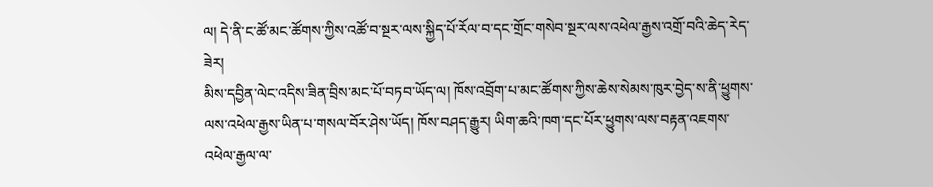ལ། དེ་ནི་ང་ཚོ་མང་ཚོགས་ཀྱིས་འཚོ་བ་སྔར་ལས་སྐྱིད་པོ་རོལ་བ་དང་གྲོང་གསེབ་སྔར་ལས་འཕེལ་རྒྱས་འགྲོ་བའི་ཆེད་རེད་ཟེར།
མིས་དབྱིན་ལེང་འདིས་ཟིན་བྲིས་མང་པོ་བཏབ་ཡོད་ལ། ཁོས་འབྲོག་པ་མང་ཚོགས་ཀྱིས་ཆེས་སེམས་ཁུར་བྱེད་ས་ནི་ཕྱུགས་ལས་འཕེལ་རྒྱས་ཡིན་པ་གསལ་བོར་ཤེས་ཡོད། ཁོས་བཤད་རྒྱུར། ཡིག་ཆའི་ཁག་དང་པོར་ཕྱུགས་ལས་བརྟན་འཇགས་འཕེལ་རྒྱལ་ལ་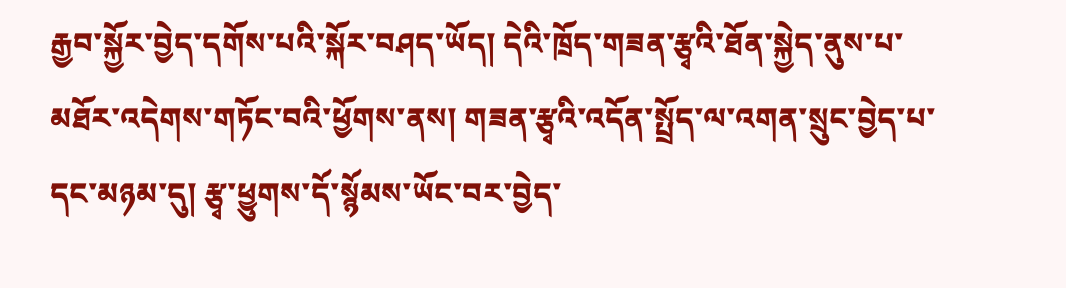རྒྱབ་སྐྱོར་བྱེད་དགོས་པའི་སྐོར་བཤད་ཡོད། དེའི་ཁྲོད་གཟན་རྩྭའི་ཐོན་སྐྱེད་ནུས་པ་མཐོར་འདེགས་གཏོང་བའི་ཕྱོགས་ནས། གཟན་རྩྭའི་འདོན་སྤྲོད་ལ་འགན་སྲུང་བྱེད་པ་དང་མཉམ་དུ། རྩྭ་ཕྱུགས་དོ་སྙོམས་ཡོང་བར་བྱེད་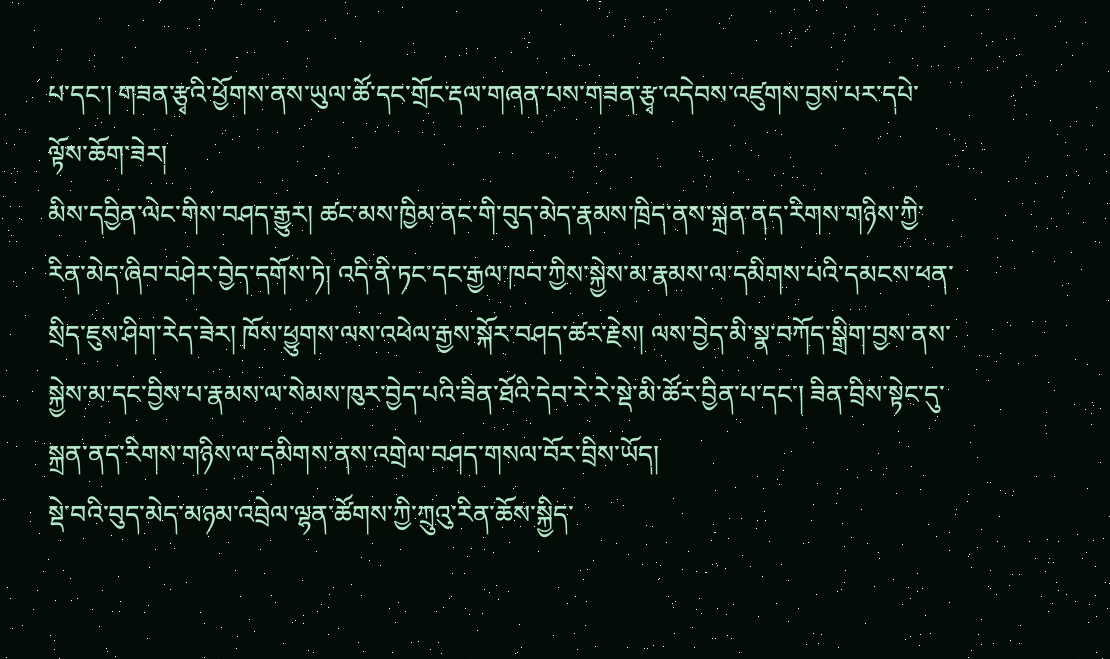པ་དང་། གཟན་རྩྭའི་ཕྱོགས་ནས་ཡུལ་ཚོ་དང་གྲོང་རྡལ་གཞན་པས་གཟན་རྩྭ་འདེབས་འཛུགས་བྱས་པར་དཔེ་ལྟོས་ཆོག་ཟེར།
མིས་དབྱིན་ལེང་གིས་བཤད་རྒྱུར། ཚང་མས་ཁྱིམ་ནང་གི་བུད་མེད་རྣམས་ཁྲིད་ནས་སྐྲན་ནད་རིགས་གཉིས་ཀྱི་རིན་མེད་ཞིབ་བཤེར་བྱེད་དགོས་ཏེ། འདི་ནི་ཏང་དང་རྒྱལ་ཁབ་ཀྱིས་སྐྱེས་མ་རྣམས་ལ་དམིགས་པའི་དམངས་ཕན་སྲིད་ཇུས་ཤིག་རེད་ཟེར། ཁོས་ཕྱུགས་ལས་འཕེལ་རྒྱས་སྐོར་བཤད་ཚར་རྗེས། ལས་བྱེད་མི་སྣ་བཀོད་སྒྲིག་བྱས་ནས་སྐྱེས་མ་དང་བྱིས་པ་རྣམས་ལ་སེམས་ཁུར་བྱེད་པའི་ཟིན་ཐོའི་དེབ་རེ་རེ་སྡེ་མི་ཚོར་བྱིན་པ་དང་། ཟིན་བྲིས་སྟེང་དུ་སྐྲན་ནད་རིགས་གཉིས་ལ་དམིགས་ནས་འགྲེལ་བཤད་གསལ་བོར་བྲིས་ཡོད།
སྡེ་བའི་བུད་མེད་མཉམ་འབྲེལ་ལྷན་ཚོགས་ཀྱི་ཀྲུའུ་རིན་ཆོས་སྐྱིད་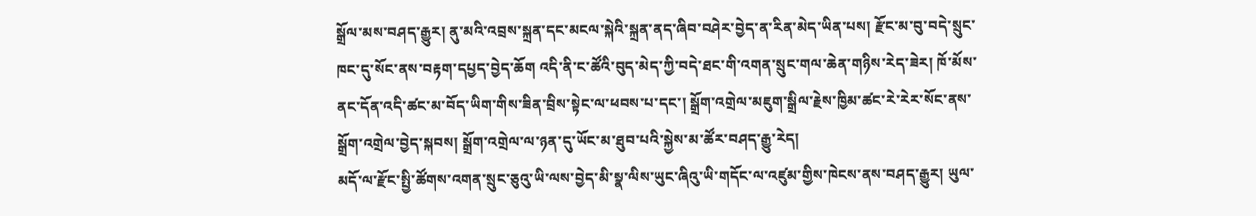སྒྲོལ་མས་བཤད་རྒྱུར། ནུ་མའི་འབྲས་སྐྲན་དང་མངལ་སྐེའི་སྐྲན་ནད་ཞིབ་བཤེར་བྱེད་ན་རིན་མེད་ཡིན་པས། རྫོང་མ་བུ་བདེ་སྲུང་ཁང་དུ་སོང་ནས་བརྟག་དཔྱད་བྱེད་ཆོག འདི་ནི་ང་ཚོའི་བུད་མེད་ཀྱི་བདེ་ཐང་གི་འགན་སྲུང་གལ་ཆེན་གཉིས་རེད་ཟེར། ཁོ་མོས་ནང་དོན་འདི་ཚང་མ་བོད་ཡིག་གིས་ཟིན་བྲིས་སྟེང་ལ་ཕབས་པ་དང་། སྒྲོག་འགྲེལ་མཇུག་སྒྲིལ་རྗེས་ཁྱིམ་ཚང་རེ་རེར་སོང་ནས་སྒྲོག་འགྲེལ་བྱེད་སྐབས། སྒྲོག་འགྲེལ་ལ་ཉན་དུ་ཡོང་མ་ཐུབ་པའི་སྐྱེས་མ་ཚོར་བཤད་རྒྱུ་རེད།
མདོ་ལ་རྫོང་སྤྱི་ཚོགས་འགན་སྲུང་ཅུའུ་ཡི་ལས་བྱེད་མི་སྣ་ལིས་ཡུང་ཞིའུ་ཡི་གདོང་ལ་འཛུམ་གྱིས་ཁེངས་ནས་བཤད་རྒྱུར། ཡུལ་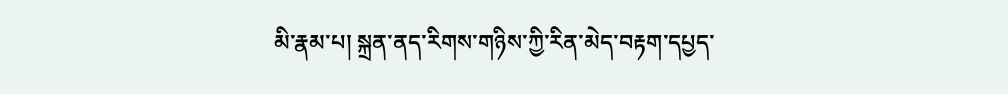མི་རྣམ་པ། སྐྲན་ནད་རིགས་གཉིས་ཀྱི་རིན་མེད་བརྟག་དཔྱད་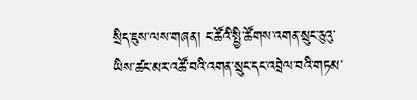སྲིད་ཇུས་ལས་གཞན། ང་ཚོའི་སྤྱི་ཚོགས་འགན་སྲུང་ཅུའུ་ཡིས་ཚང་མར་འཚོ་བའི་འགན་སྲུང་དང་འབྲེལ་བའི་གཏམ་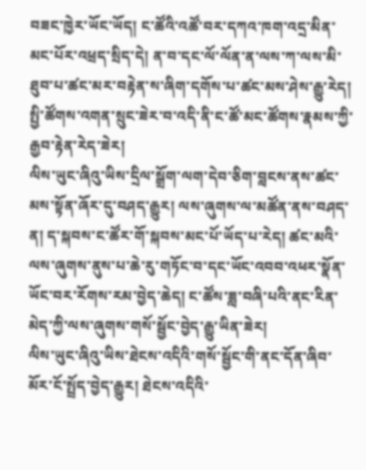བཟང་ཁྱེར་ཡོང་ཡོད། ང་ཚོའི་འཚོ་བར་དཀའ་ཁག་འདྲ་མིན་མང་པོར་འཕྲད་སྲིད་དེ། ན་བ་དང་ལོ་ལོན་ན་ལས་ཀ་ལས་མི་ཐུབ་པ་ཚང་མར་བརྟེན་ས་ཞིག་དགོས་པ་ཚང་མས་ཤེས་རྒྱུ་རེད། སྤྱི་ཚོགས་འགན་སྲུང་ཟེར་བ་འདི་ནི་ང་ཚོ་མང་ཚོགས་རྣམས་ཀྱི་རྒྱབ་རྟེན་རེད་ཟེར།
ལིས་ཡུང་ཞིའུ་ཡིས་དྲིལ་སྒྲོག་ལག་དེབ་ཅིག་བླངས་ནས་ཚང་མས་སྟོན་ཞོར་དུ་བཤད་རྒྱུར། ལས་ཞུགས་ལ་མཚོན་ནས་བཤད་ན། ད་སྐབས་ང་ཚོར་གོ་སྐབས་མང་པོ་ཡོད་པ་རེད། ཚང་མའི་ལས་ཞུགས་ནུས་པ་ཆེ་རུ་གཏོང་བ་དང་ཡོང་འབབ་འཕར་སྣོན་ཡོང་བར་རོགས་རམ་བྱེད་ཆེད། ང་ཚོས་ཟླ་བཞི་པའི་ནང་རིན་མེད་ཀྱི་ལས་ཞུགས་གསོ་སྦྱོང་བྱེད་རྒྱུ་ཡིན་ཟེར།
ལིས་ཡུང་ཞིའུ་ཡིས་ཐེངས་འདིའི་གསོ་སྦྱོང་གི་ནང་དོན་ཞིབ་མོར་ངོ་སྤྲོད་བྱེད་རྒྱུར། ཐེངས་འདིའི་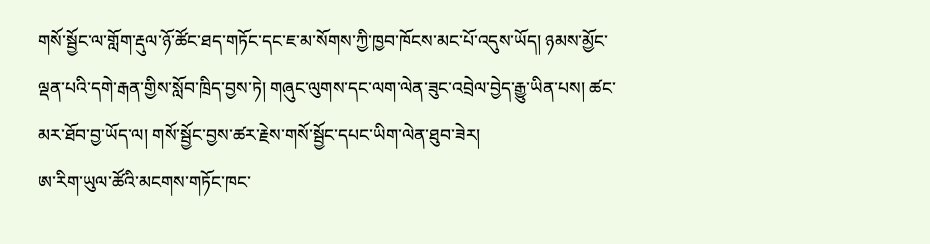གསོ་སྦྱོང་ལ་གློག་རྡུལ་ཉོ་ཚོང་ཐད་གཏོང་དང་ཇ་མ་སོགས་ཀྱི་ཁྱབ་ཁོངས་མང་པོ་འདུས་ཡོད། ཉམས་མྱོང་ལྡན་པའི་དགེ་རྒན་གྱིས་སློབ་ཁྲིད་བྱས་ཏེ། གཞུང་ལུགས་དང་ལག་ལེན་ཟུང་འབྲེལ་བྱེད་རྒྱུ་ཡིན་པས། ཚང་མར་ཐོབ་བྱ་ཡོད་ལ། གསོ་སྦྱོང་བྱས་ཚར་རྗེས་གསོ་སྦྱོང་དཔང་ཡིག་ལེན་ཐུབ་ཟེར།
ཨ་རིག་ཡུལ་ཚོའི་མངགས་གཏོང་ཁང་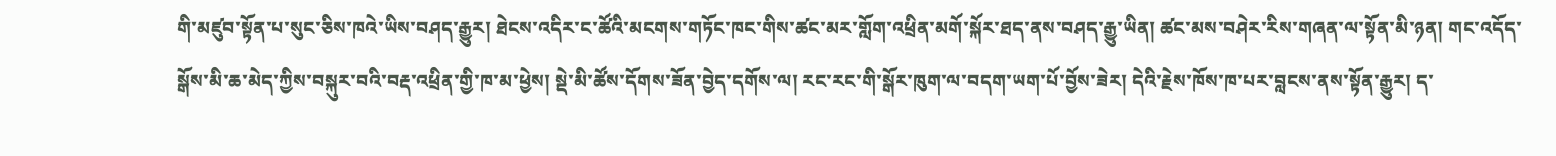གི་མཛུབ་སྟོན་པ་སུང་ཅིས་ཁའེ་ཡིས་བཤད་རྒྱུར། ཐེངས་འདིར་ང་ཚོའི་མངགས་གཏོང་ཁང་གིས་ཚང་མར་གློག་འཕྲིན་མགོ་སྐོར་ཐད་ནས་བཤད་རྒྱུ་ཡིན། ཚང་མས་བཤེར་རིས་གཞན་ལ་སྟོན་མི་ཉན། གང་འདོད་སྒོས་མི་ཆ་མེད་ཀྱིས་བསྐུར་བའི་བརྡ་འཕྲིན་གྱི་ཁ་མ་ཕྱེས། སྡེ་མི་ཚོས་དོགས་ཟོན་བྱེད་དགོས་ལ། རང་རང་གི་སྒོར་ཁུག་ལ་བདག་ཡག་པོ་བྱོས་ཟེར། དེའི་རྗེས་ཁོས་ཁ་པར་བླངས་ནས་སྟོན་རྒྱུར། ད་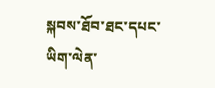སྐབས་ཐོབ་ཐང་དཔང་ཡིག་ལེན་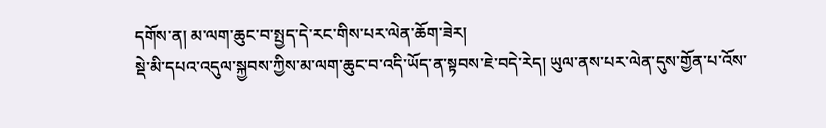དགོས་ན། མ་ལག་ཆུང་བ་སྤྱད་དེ་རང་གིས་པར་ལེན་ཆོག་ཟེར།
སྡེ་མི་དཔའ་འདུལ་སྐྱབས་ཀྱིས་མ་ལག་ཆུང་བ་འདི་ཡོད་ན་སྟབས་ཇེ་བདེ་རེད། ཡུལ་ནས་པར་ལེན་དུས་གྱོན་པ་འོས་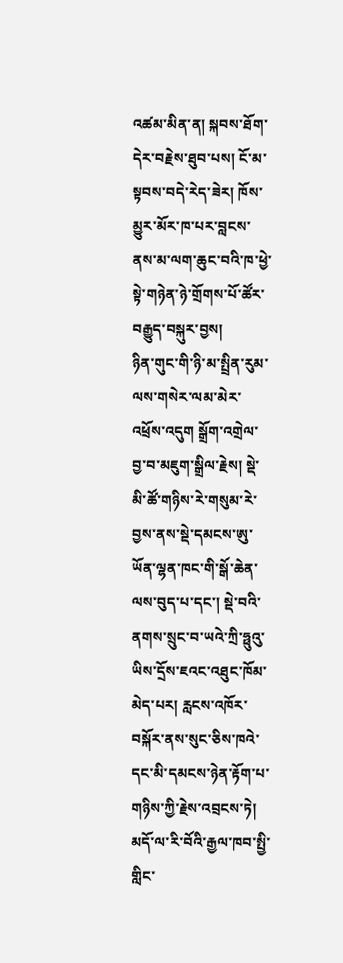འཚམ་མིན་ན། སྐབས་ཐོག་དེར་བརྗེས་ཐུབ་པས། ངོ་མ་སྟབས་བདེ་རེད་ཟེར། ཁོས་མྱུར་མོར་ཁ་པར་བླངས་ནས་མ་ལག་ཆུང་བའི་ཁ་ཕྱེ་སྟེ་གཉེན་ཉེ་གྲོགས་པོ་ཚོར་བརྒྱུད་བསྐུར་བྱས།
ཉིན་གུང་གི་ཉི་མ་སྤྲིན་རུམ་ལས་གསེར་ལམ་མེར་འཕྲོས་འདུག སྒྲོག་འགྲེལ་བྱ་བ་མཇུག་སྒྲིལ་རྗེས། སྡེ་མི་ཚོ་གཉིས་རེ་གསུམ་རེ་བྱས་ནས་སྡེ་དམངས་ཨུ་ཡོན་ལྷན་ཁང་གི་སྒོ་ཆེན་ལས་བུད་པ་དང་། སྡེ་བའི་ནགས་སྲུང་བ་ཡའེ་ཀྲི་ཧྥུའུ་ཡིས་དྲོས་ཇའང་འཐུང་ཁོམ་མེད་པར། རླངས་འཁོར་བསྐོར་ནས་སུང་ཅིས་ཁའེ་དང་མི་དམངས་ཉེན་རྟོག་པ་གཉིས་ཀྱི་རྗེས་འབྲངས་ཏེ། མདོ་ལ་རི་བོའི་རྒྱལ་ཁབ་སྤྱི་གླིང་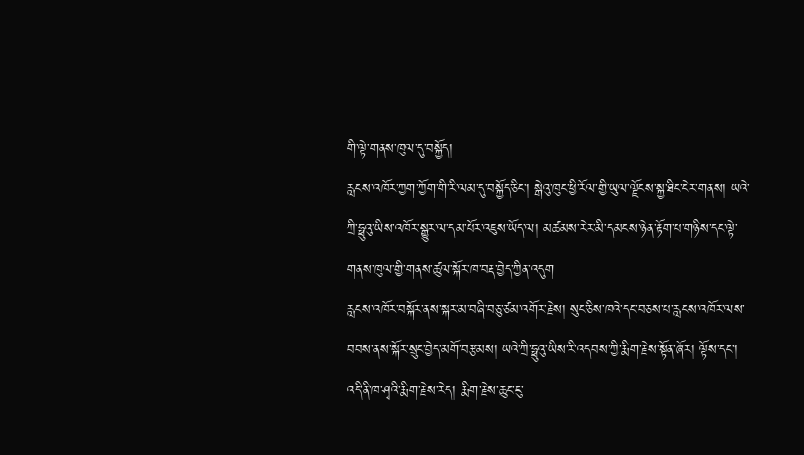གི་ལྟེ་གནས་ཁུལ་དུ་བསྐྱོད།
རླངས་འཁོར་ཀྱག་ཀྱོག་གི་རི་ལམ་དུ་བསྐྱོད་ཅིང་། སྒེའུ་ཁུང་ཕྱི་རོལ་གྱི་ཡུལ་ལྗོངས་སྐྱ་ཐིང་ངེར་གནས། ཡའེ་ཀྲི་ཧྥུའུ་ཡིས་འཁོར་སྒྱུར་ལ་དམ་པོར་འཇུས་ཡོད་ལ། མཚམས་རེར་མི་དམངས་ཉེན་རྟོག་པ་གཉིས་དང་ལྟེ་གནས་ཁུལ་གྱི་གནས་ཚུལ་སྐོར་ཁ་བརྡ་བྱེད་ཀྱིན་འདུག
རླངས་འཁོར་བསྐོར་ནས་སྐར་མ་བཞི་བཅུ་ཙམ་འགོར་རྗེས། སུང་ཅིས་ཁའེ་དང་བཅས་པ་རླངས་འཁོར་ལས་བབས་ནས་སྐོར་སྲུང་བྱེད་མགོ་བརྩམས། ཡའེ་ཀྲི་ཧྥུའུ་ཡིས་རི་འདབས་ཀྱི་རྨིག་རྗེས་སྟོན་ཞོར། ལྟོས་དང་། འདི་ནི་ཁ་ཤྭའི་རྨིག་རྗེས་རེད། རྨིག་རྗེས་ཆུང་ངུ་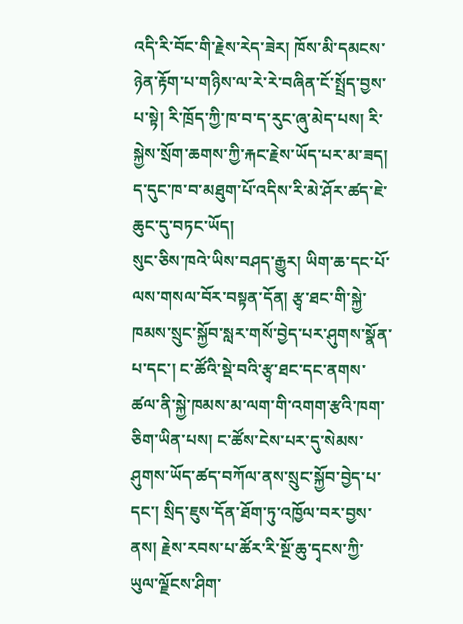འདི་རི་བོང་གི་རྗེས་རེད་ཟེར། ཁོས་མི་དམངས་ཉེན་རྟོག་པ་གཉིས་ལ་རེ་རེ་བཞིན་ངོ་སྤྲོད་བྱས་པ་སྟེ། རི་ཁྲོད་ཀྱི་ཁ་བ་ད་རུང་ཞུ་མེད་པས། རི་སྐྱེས་སྲོག་ཆགས་ཀྱི་རྐང་རྗེས་ཡོད་པར་མ་ཟད། ད་དུང་ཁ་བ་མཐུག་པོ་འདིས་རི་མེ་ཤོར་ཚད་ཇེ་ཆུང་དུ་བཏང་ཡོད།
སུང་ཅིས་ཁའེ་ཡིས་བཤད་རྒྱུར། ཡིག་ཆ་དང་པོ་ལས་གསལ་བོར་བསྟན་དོན། རྩྭ་ཐང་གི་སྐྱེ་ཁམས་སྲུང་སྐྱོབ་སླར་གསོ་བྱེད་པར་ཤུགས་སྣོན་པ་དང་། ང་ཚོའི་སྡེ་བའི་རྩྭ་ཐང་དང་ནགས་ཚལ་ནི་སྐྱེ་ཁམས་མ་ལག་གི་འགག་རྩའི་ཁག་ཅིག་ཡིན་པས། ང་ཚོས་ངེས་པར་དུ་སེམས་ཤུགས་ཡོད་ཚད་བཀོལ་ནས་སྲུང་སྐྱོབ་བྱེད་པ་དང་། སྲིད་ཇུས་དོན་ཐོག་ཏུ་འཁྱོལ་བར་བྱས་ནས། རྗེས་རབས་པ་ཚོར་རི་སྔོ་ཆུ་དྭངས་ཀྱི་ཡུལ་ལྗོངས་ཤིག་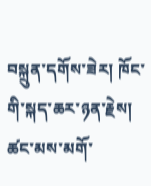བསྐྲུན་དགོས་ཟེར། ཁོང་གི་སྐད་ཆར་ཉན་རྗེས། ཚང་མས་མགོ་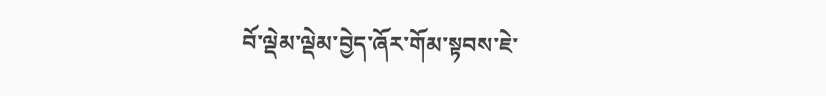བོ་ལྡེམ་ལྡེམ་བྱེད་ཞོར་གོམ་སྟབས་ཇེ་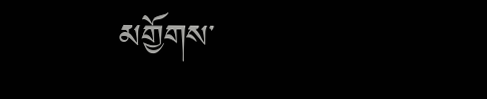མགྱོགས་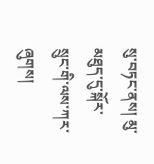སུ་བཏང་ནས། མུ་མཐུད་དུ་སྐོར་སྲུང་གི་ལས་ཀར་ཞུགས།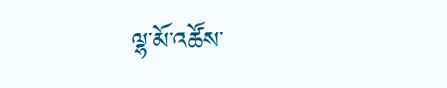ལྷ་མོ་འཚོས་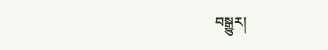བསྒྱུར།